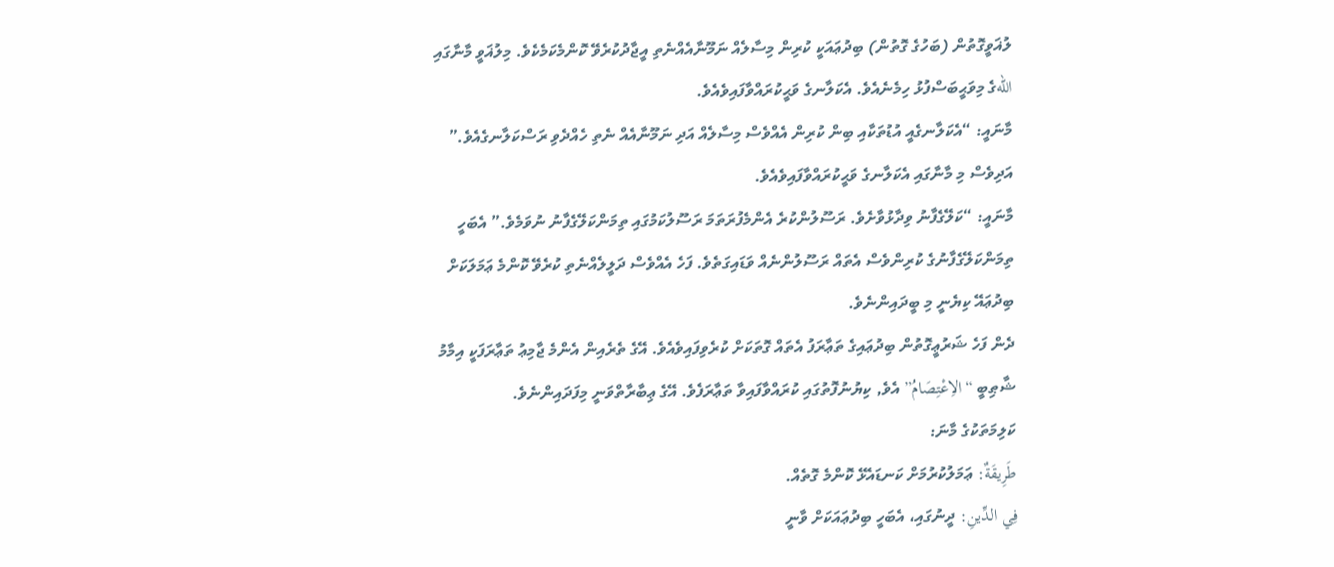ލުޣަވީގޮތުން (ބަހުގެ ގޮތުން) ބިދުޢައަކީ ކުރިން މިސާލެއް ނަމޫނާއެއްނެތި އީޖާދުކުރެވޭ ކޮންމެކަމެކެވެ. މިލުޣަވީ މާނާގައި اللهގެ މިވަޙީބަސްފުޅު ހިމެނެއެވެ. އެކަލާނގެ ވަޙީކުރައްވާފައިވެއެވެ.
މާނައީ: “އެކަލާނގެއީ އުޑުތަކާއި ބިން ކުރިން އެއްވެސް މިސާލެއް އަދި ނަމޫނާއެއް ނެތި ހެއްދެވި ރަސްކަލާނގެއެވެ.”
އަދިވެސް މި މާނާގައި އެކަލާނގެ ވަޙީކުރައްވާފައިވެއެވެ.
މާނައީ: “ކަލޭގެފާނު ވިދާޅުވާށެވެ. ރަސޫލުންކުރެ އެންމެފުރަތަމަ ރަސޫލުކަމުގައި ތިމަންކަލޭގެފާނު ނުވަމެވެ.” އެބަހީ ތިމަންކަލޭގެފާނުގެ ކުރިންވެސް އެތައް ރަސޫލުންނެއް ވަޑައިގަތެވެ. ފަހެ އެއްވެސް ދަލީލެއްނެތި ކުރެވޭ ކޮންމެ ޢަމަލަކަށް ބިދުޢައޭ ކިޔެނީ މި ބީދައިންނެވެ.
ދެން ފަހެ ޝަރުޢީގޮތުން ބިދުޢައިގެ ތަޢާރަފު އެތައް ގޮތަކަށް ކުރެވިފައިވެއެވެ. އޭގެ ތެރެއިން އެންމެ ޖާމިޢު ތަޢާރަފަކީ އިމާމު ޝާޠިބީ “الاِعْتِصَامُ” އެވެ, ކިޔުނުފޮތުގައި ކުރައްވާފައިވާ ތަޢާރަފެވެ. އޭގެ ޢިބާރާތްވަނީ މިފަދައިންނެވެ.
ކަލިމަތަކުގެ މާނަ:
طَرِيقَةٌ: ޢަމަލުކުރުމަށް ކަނޑައެޅޭ ކޮންމެ ގޮތެއް.
فِي الدِّينِ: ދީނުގައި، އެބަހީ ބިދުޢައަކަށް ވާނީ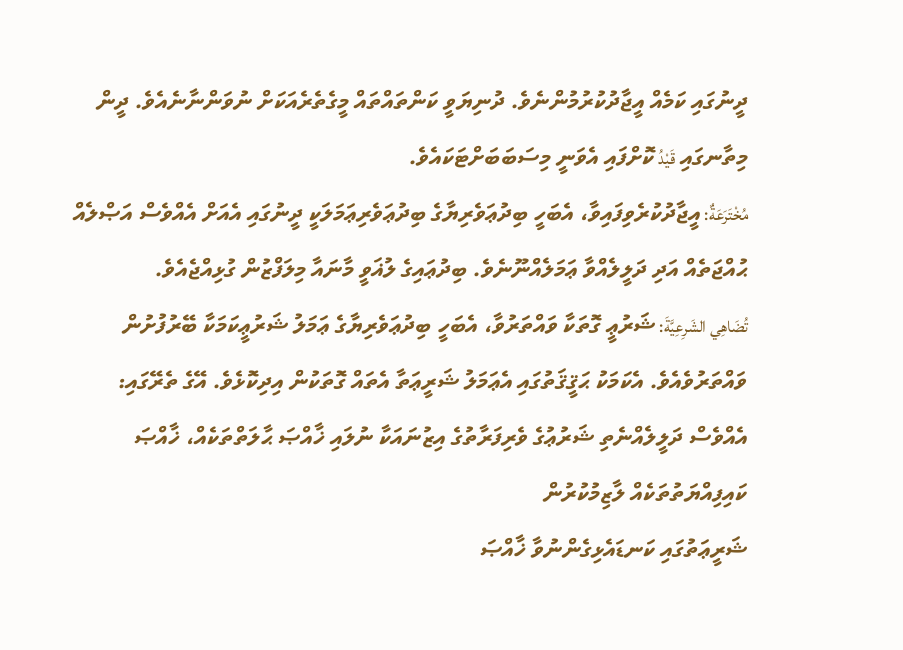ދީނުގައި ކަމެއް އީޖާދުކުރުމުންނެވެ. ދުނިޔަވީ ކަންތައްތައް މީގެތެރެއަކަށް ނުވަންނާނެއެވެ. ދީން މިތާނގައި قَيْدُ ކޮށްފައި އެވަނީ މިސަބަބަށްޓަކައެވެ.
مُخْتَرَعَةٌ: އީޖާދުކުރެވިފައިވާ، އެބަހީ ބިދުޢަވެރިޔާގެ ބިދުޢަވެރިޢަމަލަކީ ދީނުގައި އެއަށް އެއްވެސް އަޞްލެއް ޙުއްޖަތެއް އަދި ދަލީލެއްވާ ޢަމަލެއްނޫނެވެ. ބިދުޢައިގެ ލުޣަވީ މާނައާ މިލަފްޒުން ގުޅިއްޖެއެވެ.
تُضَاهِي الشَرِعِيَّةَ: ޝަރުޢީ ގޮތަކާ ވައްތަރުވާ، އެބަހީ ބިދުޢަވެރިޔާގެ ޢަމަލު ޝަރުޢީކަމަކާ ބޭރުފުށުން ވައްތަރުވެއެވެ. އެކަމަކު ޙަޤީޤަތުގައި އެޢަމަލު ޝަރީޢަތާ އެތައް ގޮތަކުން އިދިކޮޅެވެ. އޭގެ ތެރޭގައި:
އެއްވެސް ދަލީލެއްނެތި ޝަރުޢުގެ ވެރިފަރާތުގެ އިޒުނައަކާ ނުލައި ޚާއްޞަ ޙާލަތްތަކެއް، ޚާއްޞަ ކައިފިއްޔަތުތަކެއް ލާޒިމުކުރުން
ޝަރީޢަތުގައި ކަނޑައެޅިގެންނުވާ ޚާއްޞަ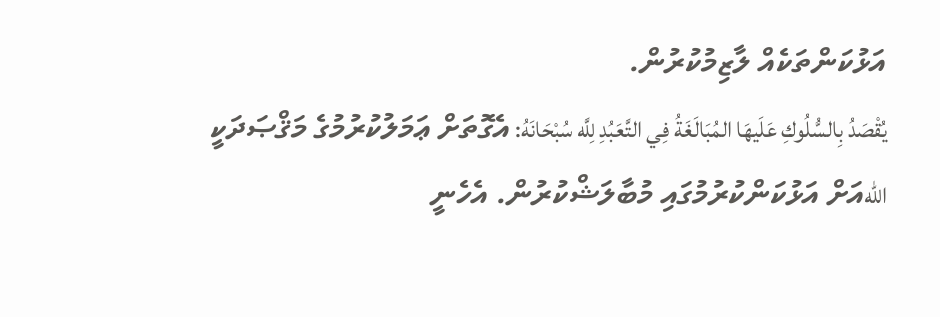އަޅުކަންތަކެއް ލާޒިމުކުރުން.
يُقْصَدُ بِالسُّلُوكِ عَلَيهَا المُبَالَغَةُ فِي التَّعَبُدِ لِلَّه سُبْحَانَهُ: އެގޮތަށް ޢަމަލުކުރުމުގެ މަޤްޞަދަކީ اللهއަށް އަޅުކަންކުރުމުގައި މުބާލަޝްކުރުން. އެހެނީ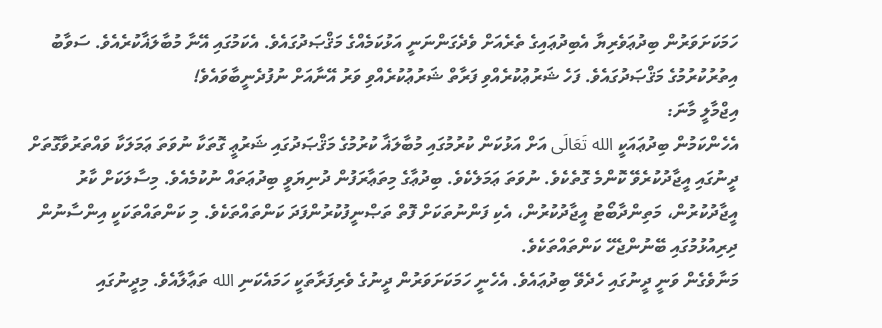ހަމަކަށަވަރުން ބިދުޢަވެރިޔާ އެބިދުޢައިގެ ތެރެއަށް ވެދެގަންނަނީ އަޅުކަމެއްގެ މަޤްޞަދުގައެވެ. އެކަމުގައި އޭނާ މުބާލަޣާކުރެއެވެ. ސަވާބު އިތުރުކުރުމުގެ މަޤްޞަދުގައެވެ. ފަހެ ޝަރުޢުކުރެއްވި ފަރާތް ޝަރުޢުކުރެއްވި ވަރު އޭނާއަށް ނުފުދެނީބާވައެވެ!
އިޖްމާލީ މާނަ:
އެހެންކަމުން ބިދުޢައަކީ الله تَعَالَى އަށް އަޅުކަން ކުރުމުގައި މުބާލަޣާ ކުރުމުގެ މަޤްޞަދުގައި ޝަރުޢީ ގޮތަކާ ނުވަތަ ޢަމަލަކާ ވައްތަރުވާގޮތަށް ދީނުގައި އީޖާދުކުރެވޭ ކޮންމެ ގޮތެކެވެ. ނުވަތަ ޢަމަލެކެވެ. ބިދުޢާގެ މިތަޢާރަފުން ދުނިޔަވީ ބިދުޢަތައް ނުކުމެއެވެ. މިސާލަކަށް ކާރު އީޖާދުކުރުން، މަތިންދާބޯޓު އީޖާދުކުރުން، އެކި ފަންނުތަކަށް ފޮތް ތަޞްނީފުކުރުންފަދަ ކަންތައްތަކެވެ. މި ކަންތައްތަކަކީ އިންސާނުން ދިރިއުޅުމުގައި ބޭނުންޖެހޭ ކަންތައްތަކެވެ.
މަނާވެގެން ވަނީ ދީނުގައި ހެދެވޭ ބިދުޢައެވެ. އެހެނީ ހަމަކަށަވަރުން ދީނުގެ ވެރިފަރާތަކީ ހަމައެކަނި الله ތަޢާލާއެވެ. މިދީނުގައި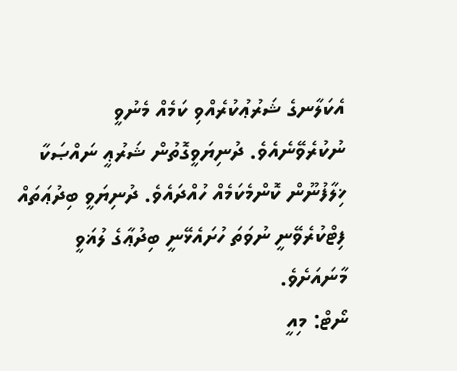އެކަލާނގެ ޝަރުޢުކުރެއްވި ކަމެއް މެނުވީ ނުކުރެވޭނެއެވެ. ދުނިޔަވީގޮތުން ޝަރުޢީ ނައްޞަކާ ޚިލާފުނޫން ކޮންމެކަމެއް ހުއްދައެވެ. ދުނިޔަވީ ބިދުޢަތައް ފިޓްކުރެވޭނީ ނުވަތަ ހުށައެޅޭނީ ބިދުޢާގެ ލުޣަވީ މާނައަށެވެ.
ނޯޓް: މިއީ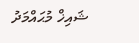ޝައިޚް މުޙައްމަދު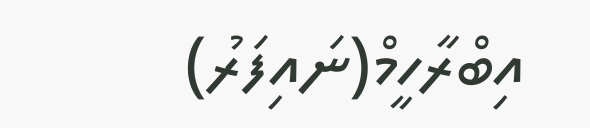އިބްރާހީމް(ނައިފަރު)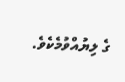ގެ ލިޔުއްވުމެކެވެ.